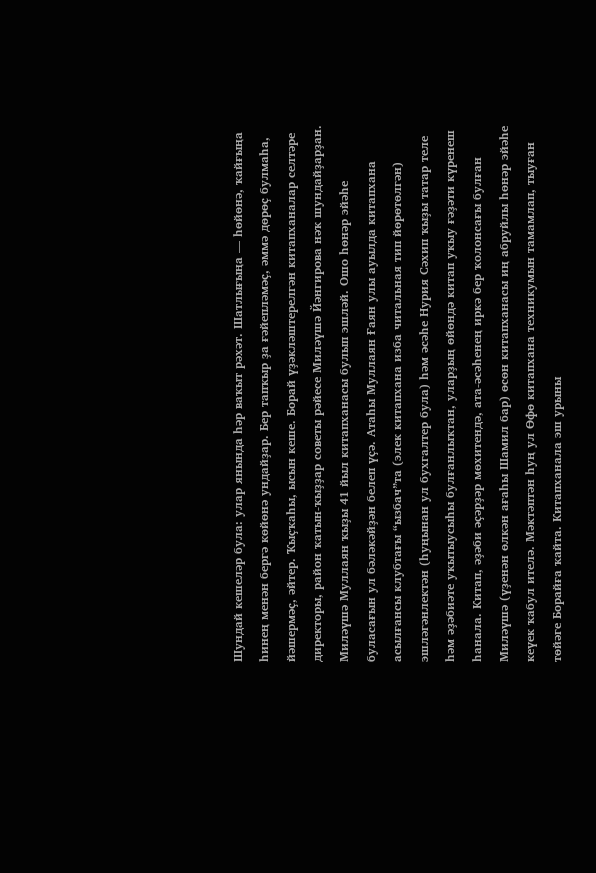Шундай кешеләр була: улар янында һәр ваҡыт рәхәт. Шатлығыңа — һөйөнә, ҡайғыңа һинең менән бергә көйөнә ундайҙар. Бер тапҡыр ҙа ғәйепләмәҫ, әммә дөрөҫ булмаһа, йәшермәҫ, әйтер. Ҡыҫҡаһы, ысын кеше. Борай үҙәкләштерелгән китапханалар селтәре директоры, район ҡатын-ҡыҙҙар советы рәйесе Миләүшә Йәнгирова нәҡ шундайҙарҙан.
Миләүшә Муллаян ҡыҙы 41 йыл китапханасы булып эшләй. Ошо һөнәр эйәһе буласағын ул бәләкәйҙән белеп үҫә. Атаһы Муллаян Ғаян улы ауылда китапхана асылғансы клубтағы “ызбач”та (элек китапхана изба читальная тип йөрөтөлгән) эшләгәнлектән (һуңынан ул бухгалтер була) һәм әсәһе Нурия Сәхип ҡыҙы татар теле һәм әҙәбиәте уҡытыусыһы булғанлыҡтан, уларҙың өйөндә китап уҡыу ғәҙәти күренеш һанала. Китап, әҙәби әҫәрҙәр мөхитендә, ата-әсәһенең иркә бер ҡолонсағы булған Миләүшә (үҙенән өлкән ағаһы Шамил бар) өсөн китапханасы иң абруйлы һөнәр эйәһе кеүек ҡабул ителә. Мәктәптән һуң ул Өфө китапхана техникумын тамамлап, тыуған төйәге Борайға ҡайта. Китапханала эш урыны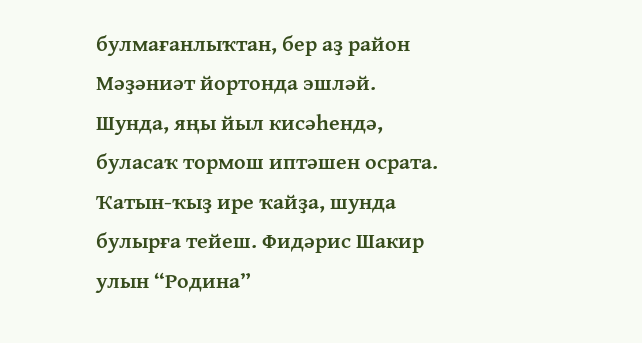булмағанлыҡтан, бер аҙ район Мәҙәниәт йортонда эшләй. Шунда, яңы йыл кисәһендә, буласаҡ тормош иптәшен осрата.
Ҡатын-ҡыҙ ире ҡайҙа, шунда булырға тейеш. Фидәрис Шакир улын “Родина”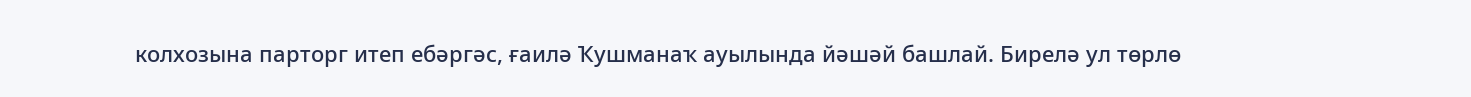колхозына парторг итеп ебәргәс, ғаилә Ҡушманаҡ ауылында йәшәй башлай. Бирелә ул төрлө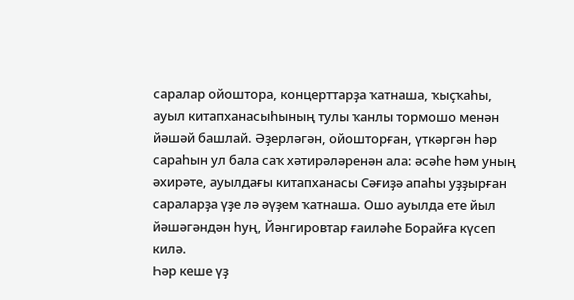саралар ойоштора, концерттарҙа ҡатнаша, ҡыҫҡаһы, ауыл китапханасыһының тулы ҡанлы тормошо менән йәшәй башлай. Әҙерләгән, ойошторған, үткәргән һәр сараһын ул бала саҡ хәтирәләренән ала: әсәһе һәм уның әхирәте, ауылдағы китапханасы Сәғиҙә апаһы уҙҙырған сараларҙа үҙе лә әүҙем ҡатнаша. Ошо ауылда ете йыл йәшәгәндән һуң, Йәнгировтар ғаиләһе Борайға күсеп килә.
Һәр кеше үҙ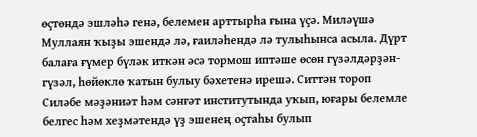өҫтөндә эшләһә генә, белемен арттырһа ғына үҫә. Миләүшә Муллаян ҡыҙы эшендә лә, ғаиләһендә лә тулыһынса асыла. Дүрт балаға ғүмер бүләк иткән әсә тормош иптәше өсөн гүзәлдәрҙән-гүзәл, һөйөклө ҡатын булыу бәхетенә ирешә. Ситтән тороп Силәбе мәҙәниәт һәм сәнғәт институтында уҡып, юғары белемле белгес һәм хеҙмәтендә үҙ эшенең оҫтаһы булып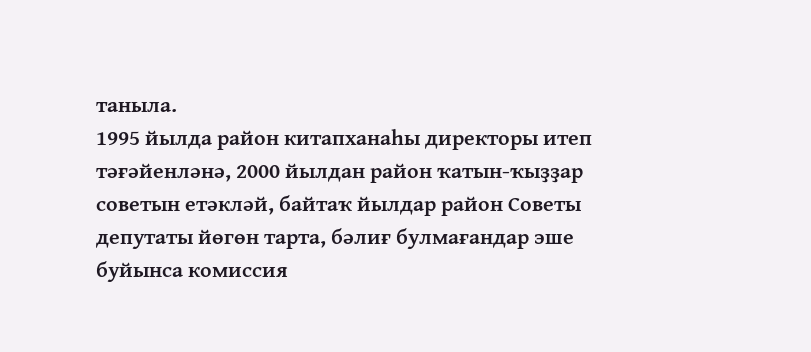таныла.
1995 йылда район китапханаһы директоры итеп тәғәйенләнә, 2000 йылдан район ҡатын-ҡыҙҙар советын етәкләй, байтаҡ йылдар район Советы депутаты йөгөн тарта, бәлиғ булмағандар эше буйынса комиссия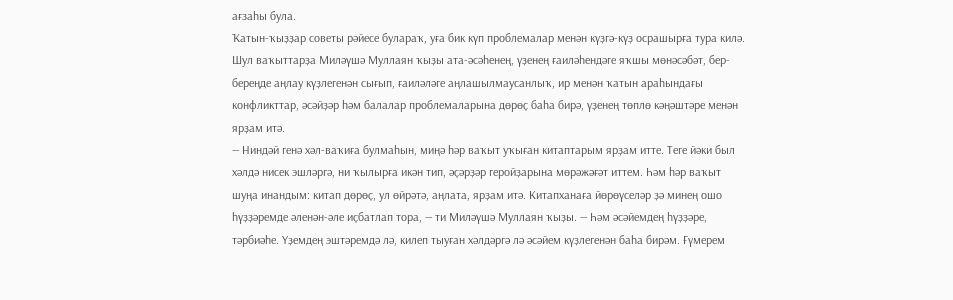ағзаһы була.
Ҡатын-ҡыҙҙар советы рәйесе булараҡ, уға бик күп проблемалар менән күҙгә-күҙ осрашырға тура килә. Шул ваҡыттарҙа Миләүшә Муллаян ҡыҙы ата-әсәһенең, үҙенең ғаиләһендәге яҡшы мөнәсәбәт, бер-береңде аңлау күҙлегенән сығып, ғаиләләге аңлашылмаусанлыҡ, ир менән ҡатын араһындағы конфликттар, әсәйҙәр һәм балалар проблемаларына дөрөҫ баһа бирә, үҙенең төплө кәңәштәре менән ярҙам итә.
— Ниндәй генә хәл-ваҡиға булмаһын, миңә һәр ваҡыт уҡыған китаптарым ярҙам итте. Теге йәки был хәлдә нисек эшләргә, ни ҡылырға икән тип, әҫәрҙәр геройҙарына мөрәжәғәт иттем. Һәм һәр ваҡыт шуңа инандым: китап дөрөҫ, ул өйрәтә, аңлата, ярҙам итә. Китапханаға йөрөүселәр ҙә минең ошо һүҙҙәремде әленән-әле иҫбатлап тора, — ти Миләүшә Муллаян ҡыҙы. — Һәм әсәйемдең һүҙҙәре, тәрбиәһе. Үҙемдең эштәремдә лә, килеп тыуған хәлдәргә лә әсәйем күҙлегенән баһа бирәм. Ғүмерем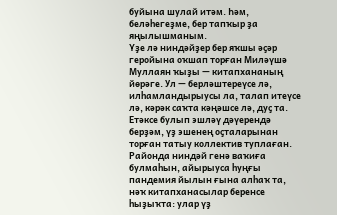буйына шулай итәм. Һәм, беләһегеҙме, бер тапҡыр ҙа яңылышманым.
Үҙе лә ниндәйҙер бер яҡшы әҫәр геройына оҡшап торған Миләүшә Муллаян ҡыҙы — китапхананың йөрәге. Ул — берләштереүсе лә, илһамландырыусы ла, талап итеүсе лә, кәрәк саҡта кәңәшсе лә, дуҫ та. Етәксе булып эшләү дәүерендә берҙәм, үҙ эшенең оҫталарынан торған татыу коллектив туплаған. Районда ниндәй генә ваҡиға булмаһын, айырыуса һуңғы пандемия йылын ғына алһаҡ та, нәҡ китапханасылар беренсе һыҙыҡта: улар үҙ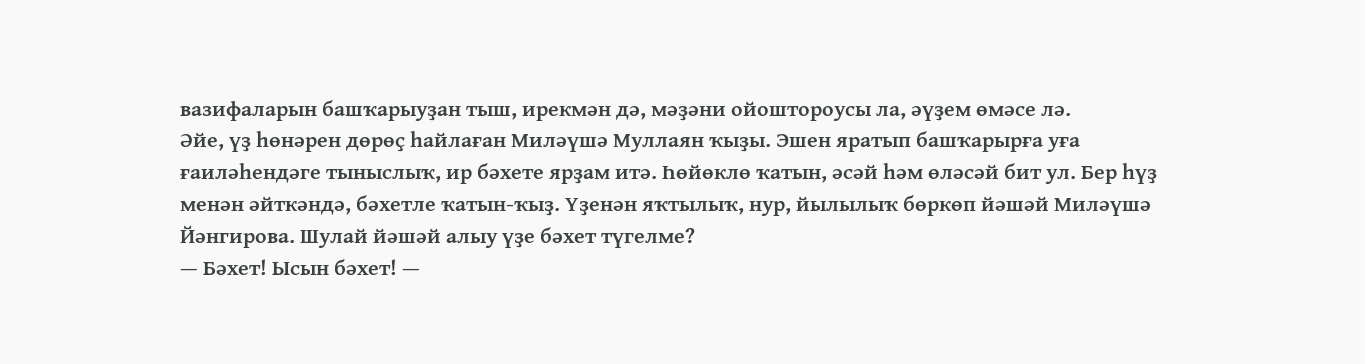вазифаларын башҡарыуҙан тыш, ирекмән дә, мәҙәни ойоштороусы ла, әүҙем өмәсе лә.
Әйе, үҙ һөнәрен дөрөҫ һайлаған Миләүшә Муллаян ҡыҙы. Эшен яратып башҡарырға уға ғаиләһендәге тыныслыҡ, ир бәхете ярҙам итә. Һөйөклө ҡатын, әсәй һәм өләсәй бит ул. Бер һүҙ менән әйткәндә, бәхетле ҡатын-ҡыҙ. Үҙенән яҡтылыҡ, нур, йылылыҡ бөркөп йәшәй Миләүшә Йәнгирова. Шулай йәшәй алыу үҙе бәхет түгелме?
— Бәхет! Ысын бәхет! —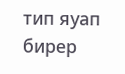тип яуап бирер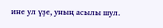ине ул үҙе, уның асылы шул.